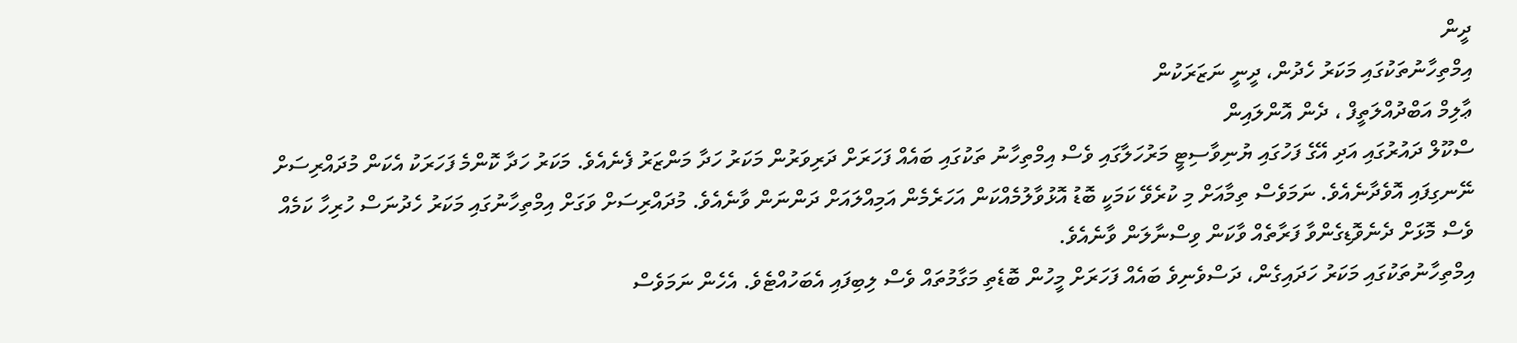ދީން
އިމްތިހާނުތަކުގައި މަކަރު ހެދުން، ދީނީ ނަޒަރަކުން
ޢާލިމް އަބްދުއްލަތީފް ، ދެން އޮންލައިން
ސްކޫލް ދައުރުގައި އަދި އޭގެ ފަހުގައި ޔުނިވާސިޓީ މަރުހަލާގައި ވެސް އިމްތިހާނު ތަކުގައި ބައެއް ފަހަރަށް ދަރިވަރުން މަކަރު ހަދާ މަންޒަރު ފެނެއެވެ. މަކަރު ހަދާ ކޮންމެ ފަހަރަކު އެކަން މުދައްރިސަށް ނޭނގިފައި އޮވެދާނެއެވެ. ނަމަވެސް ތިމާއަށް މި ކުރެވޭ ކަމަކީ ބޮޑު އޮޅުވާލުމެއްކަން އަހަރެމެން އަމިއްލައަށް ދަންނަން ވާނެއެވެ. މުދައްރިސަށް ވަގަށް އިމްތިހާނުގައި މަކަރު ހެދުނަސް ހުރިހާ ކަމެއް ވެސް މޮޅަށް ދެނެވޮޑިގެންވާ ފަރާތެއް ވާކަން ވިސްނާލަން ވާނެއެވެ.
އިމްތިހާނުތަކުގައި މަކަރު ހަދައިގެން، ދަސްވެނިވެ ބައެއް ފަހަރަށް މީހުން ބޮޑެތި މަގާމުތައް ވެސް ލިބިފައި އެބަހުއްޓެވެ. އެހެން ނަމަވެސް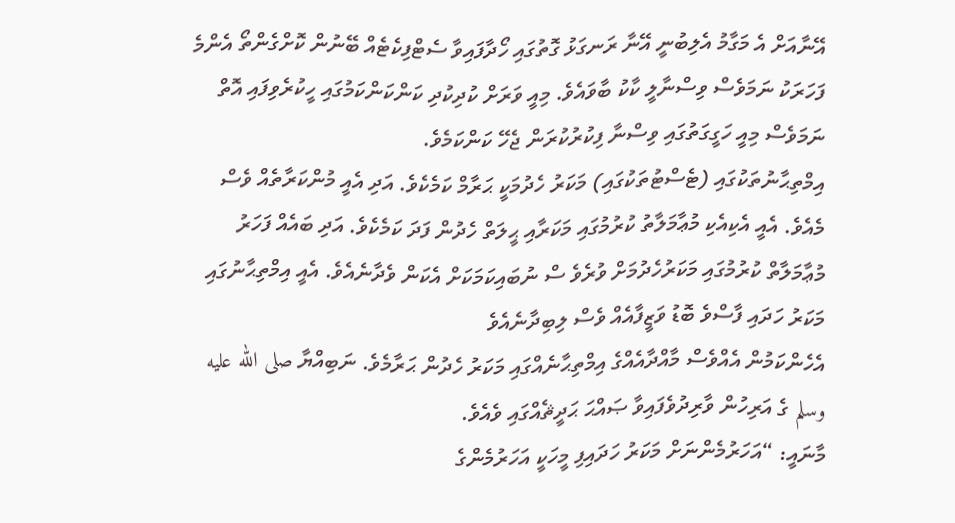އޭނާއަށް އެ މަގާމު އެލިބުނީ އޭނާ ރަނގަޅު ގޮތުގައި ހޯދާފައިވާ ސެޓްފިކެޓެއް ބޭނުން ކޮށްގެންތޯ އެންމެ ފަހަރަކު ނަމަވެސް ވިސްނާލީ ކާކު ބާވައެވެ. މިއީ ވަރަށް ކުދިކުދި ކަންކަންކަމުގައި ހީކުރެވިފައި އޮތް ނަމަވެސް މިއީ ހަގީގަތުގައި ވިސްނާ ފިކުރުކުރަން ޖެހޭ ކަންކަމެވެ.
އިމްތިޙާނުތަކުގައި (ޓެސްޓުތަކުގައި) މަކަރު ހެދުމަކީ ޙަރާމް ކަމެކެވެ. އަދި އެއީ މުންކަރާތެއް ވެސް މެއެވެ. އެއީ އެކިއެކި މުޢާމަލާތު ކުރުމުގައި މަކަރާއި ޙީލަތް ހެދުން ފަދަ ކަމެކެވެ. އަދި ބައެއް ފަހަރު މުޢާމަލާތް ކުރުމުގައި މަކަރުހެދުމަށް ވުރެވެ ސް ނުބައިކަމަކަށް އެކަން ވެދާނެއެވެ. އެއީ އިމްތިޙާނުގައި މަކަރު ހަދައި ފާސްވެ ބޮޑު ވަޒީފާއެއް ވެސް ލިބިދާނެއެވެ
އެހެންކަމުން އެއްވެސް މާއްދާއެއްގެ އިމްތިޙާނެއްގައި މަކަރު ހެދުން ޙަރާމެވެ. ނަބިއްޔާ صلى الله عليه وسلم ގެ އަރިހުން ވާރިދުވެފައިވާ ޞައްޙަ ޙަދީޘެއްގައި ވެއެވެ.
މާނައީ: “އަހަރުމެންނަށް މަކަރު ހަދައިފި މީހަކީ އަހަރުމެންގެ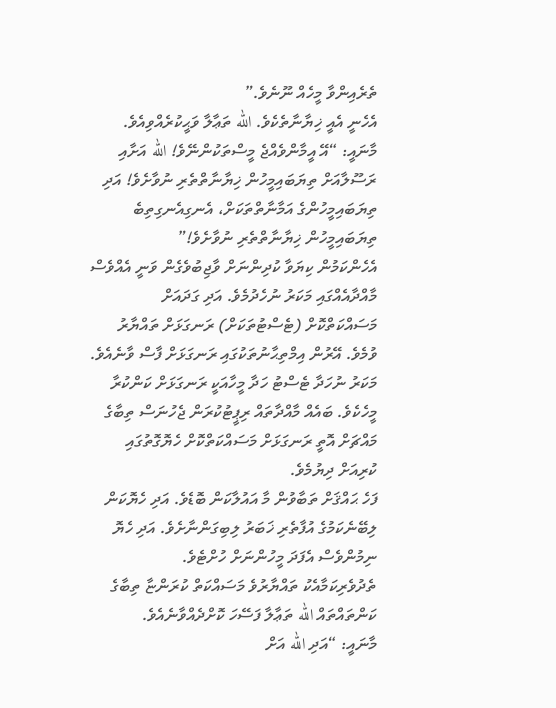ތެރެއިންވާ މީހެއް ނޫނެވެ.”
އެހެނީ އެއީ ޚިޔާނާތެކެވެ. الله ތަޢާލާ ވަޙީކުރެއްވިއެވެ.
މާނައީ: “އޭ އީމާންވެއްޖެ މީސްތަކުންނޭވެ! الله އަށާއި ރަސޫލާއަށް ތިޔަބައިމީހުން ޚިޔާނާތްތެރި ނުވާށެވެ! އަދި ތިޔަބައިމީހުންގެ އަމާނާތްތަކަށް، އެނގިއެނގިތިބެ ތިޔަބައިމީހުން ޚިޔާނާތްތެރި ނުވާށެވެ!”
އެހެންކަމުން ކިޔަވާ ކުދިންނަށް ވާޖިބުވެގެން ވަނީ އެއްވެސް މާއްދާއެއްގައި މަކަރު ނުހެދުމެވެ. އަދި ގަދައަށް މަސައްކަތްކޮށް (ޓެސްޓުތަކަށް) ރަނގަޅަށް ތައްޔާރު ވުމެވެ. އޭރުން އިމްތިޙާނުތަކުގައި ރަނގަޅަށް ފާސް ވާނެއެވެ.
މަކަރު ނުހަދާ ޓެސްޓު ހަދާ މީހާއަކީ ރަނގަޅަށް ކަންކުރާ މީހެކެވެ. ބައެއް މާއްދާތައް ރިޕީޓުކުރަން ޖެހުނަސް ތިބާގެ މައްޗަށް އޮތީ ރަނގަޅަށް މަސައްކަތްކޮށް ހެޔޮގޮތުގައި ކުރިއަށް ދިޔުމެވެ.
ފަހެ ޙައްޤަށް ތަބާވުން މާ އައުލާކަން ބޮޑެވެ. އަދި ހެޔޮކަން ލިބޭނެކަމުގެ އުފާތެރި ޚަބަރު ލިބިގަންނާށެވެ. އަދި ހެޔޮ ނިމުންވެސް އެފަދަ މީހުންނަށް ހުށްޓެވެ.
ތެދުވެރިކަމާއެކު ތައްޔާރުވެ މަސައްކަތް ކުރަންޏާ ތިބާގެ ކަންތައްތައް الله ތަޢާލާ ފަސޭހަ ކޮށްދެއްވާނެއެވެ.
މާނައީ: “އަދި الله އަށް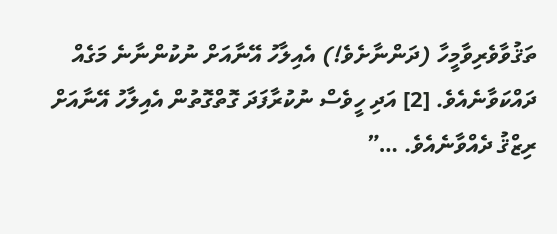ތަޤުވާވެރިވާމީހާ (ދަންނާށެވެ!) އެއިލާހު އޭނާއަށް ނުކުންނާނެ މަގެއް ދައްކަވާނެއެވެ. [2] އަދި ހީވެސް ނުކުރާފަދަ ގޮތްގޮތުން އެއިލާހު އޭނާއަށް ރިޒްޤު ދެއްވާނެއެވެ. …”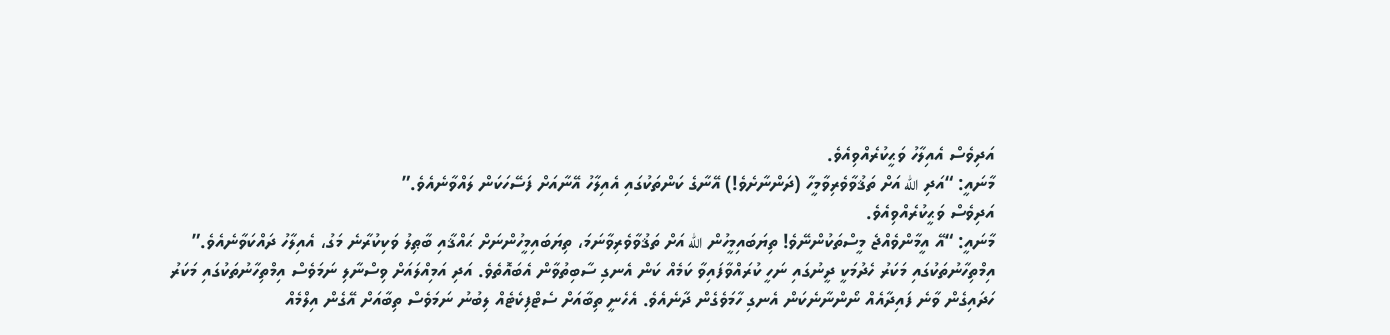އަދިވެސް އެއިލާހު ވަޙީކުރެއްވިއެވެ.
މާނައީ: “އަދި الله އަށް ތަޤުވާވެރިވާމީހާ (ދަންނާށެވެ!) އޭނާގެ ކަންތަކުގައި އެއިލާހު އޭނާއަށް ފަސޭހަކަން ލައްވާނެއެވެ.”
އަދިވެސް ވަޙީކުރެއްވިއެވެ.
މާނައީ: “އޭ އީމާންވެއްޖެ މީސްތަކުންނޭވެ! ތިޔަބައިމީހުން الله އަށް ތަޤުވާވެރިވާނަމަ، ތިޔަބައިމީހުންނަށް ޙައްޤާއި ބާޠިލު ވަކިކުރާނެ މަގު، އެއިލާހު ދައްކަވާނެއެވެ.”
އިމްތިހާނުތަކުގައި މަކަރު ހެދުމަކީ ދީނުގައި ނަހީ ކުރައްވާފައިވާ ކަމެއް ކަން އެނގި ސާބިތުވާން އެބައޮތެވެ. އަދި އަމިއްލައަށް ވިސްނާލި ނަމަވެސް އިމްތިހާނުތަކުގައި މަކަރު ހަދައިގެން ވާނެ ފައިދާއެއް ނޯންނާނެކަން އެނގި ހާމަވެގެން ދާނެއެވެ. އެހެނީ ތިބާއަށް ސެޓްފިކެޓެއް ލިބުނު ނަމަވެސް ތިބާއަށް އޭގެން އިލްމެއް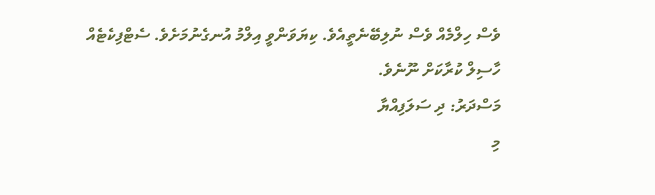ވެސް ހިލްމެއް ވެސް ނުލިބޭނެތީއެވެ. ކިޔަވަންވީ އިލްމު އުނގެނުމަށެވެ. ސެޓްފިކެޓެއް ހާސިލް ކުރާކަށް ނޫނެވެ.
މަސްދަރު: ދި ސަލަފިއްޔާ
މި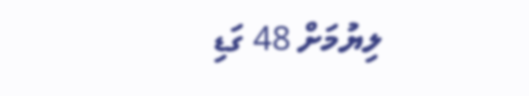ލިޔުމަށް 48 ގަޑި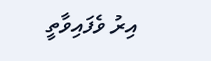އިރު ވެފައިވާތީ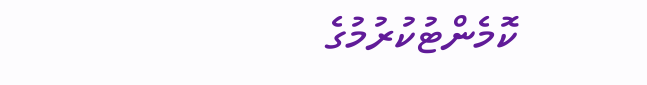ކޮމެންޓުކުރުމުގެ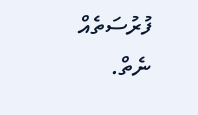ފުރުސަތެއް ނެތް.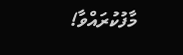މާފުކުރައްވާ!